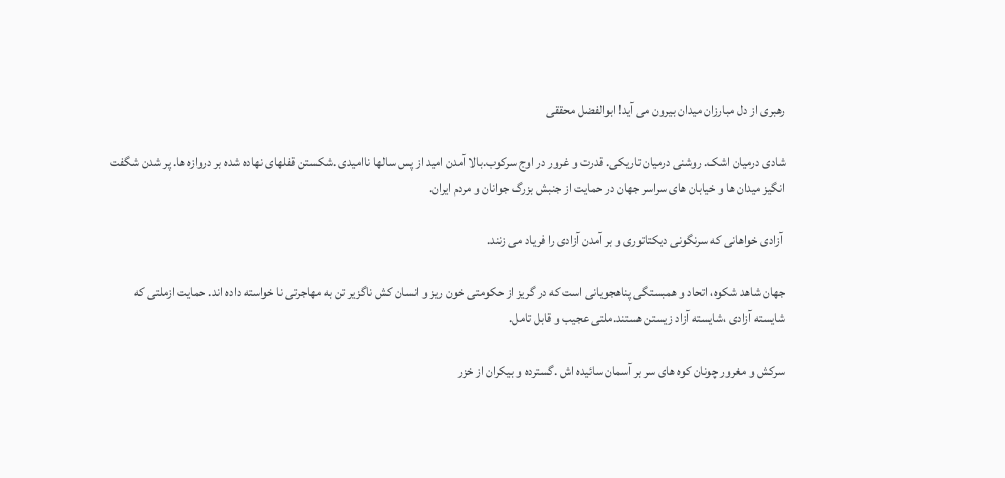رهبری از دل مبارزان میدان بیرون می آید! ابوالفضل محققی

شادی درمیان اشک. روشنی درمیان تاریکی. قدرت و غرور در اوج سرکوب.بالا آمدن امید از پس سالها ناامیدی .شکستن قفلهای نهاده شده بر دروازه ها. پر شدن شگفت انگیز میدان ها و خیابان های سراسر جهان در حمایت از جنبش بزرگ جوانان و مردم ایران.

 آزادی خواهانی که سرنگونی دیکتاتوری و بر آمدن آزادی را فریاد می زنند.

جهان شاهد شکوه، اتحاد و همبستگی پناهجویانی است که در گریز از حکومتی خون ریز و انسان کش ناگزیر تن به مهاجرتی نا خواسته داده اند. حمایت ازملتی که شایسته آزادی ،شایسته آزاد زیستن هستند.ملتی عجیب و قابل تامل.

سرکش و مغرور چونان کوه های سر بر آسمان سائیده اش .گسترده و بیکران از خزر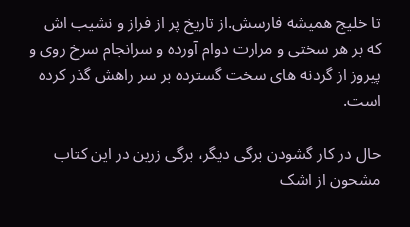تا خلیج همیشه فارسش.از تاریخ پر از فراز و نشیب اش که بر هر سختی و مرارت دوام آورده و سرانجام سرخ روی و پیروز از گردنه های سخت گسترده بر سر راهش گذر کرده است.

حال در کار گشودن برگی دیگر، برگی زرین در این کتاب مشحون از اشک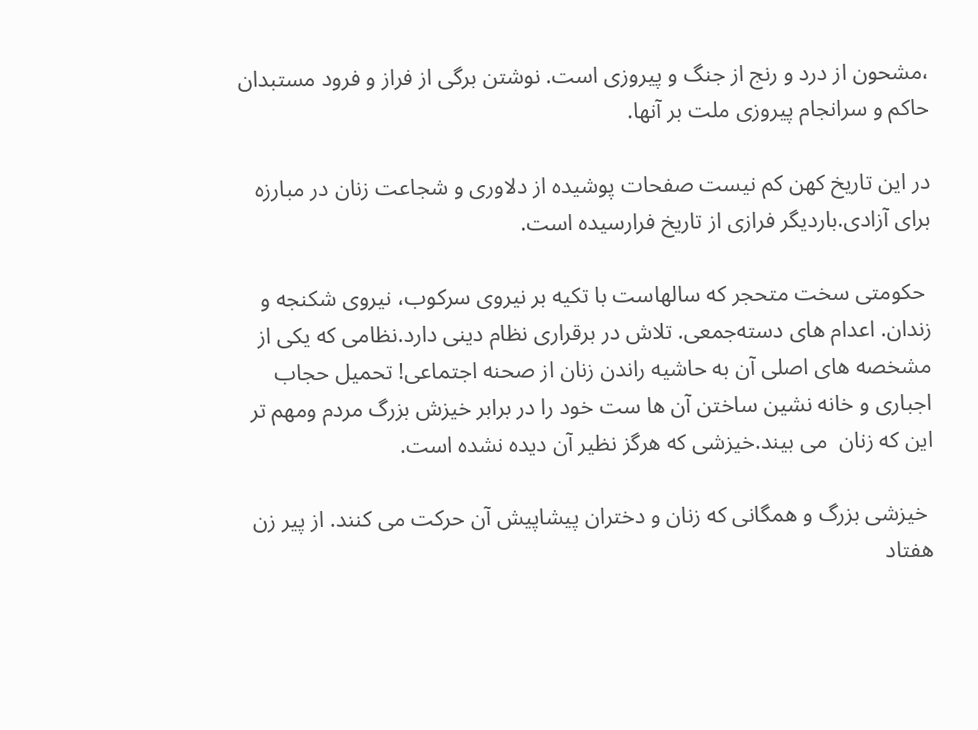،مشحون از درد و رنج از جنگ و پیروزی است. نوشتن برگی از فراز و فرود مستبدان حاکم و سرانجام پیروزی ملت بر آنها.

در این تاریخ کهن کم نیست صفحات پوشیده از دلاوری و شجاعت زنان در مبارزه برای آزادی.باردیگر فرازی از تاریخ فرارسیده است.

 حکومتی سخت متحجر که سالهاست با تکیه بر نیروی سرکوب، نیروی شکنجه و زندان. اعدام های دسته‌جمعی. تلاش در برقراری نظام دینی دارد.نظامی که یکی از مشخصه های اصلی آن به حاشیه راندن زنان از صحنه اجتماعی! تحمیل حجاب اجباری و خانه نشین ساختن آن ها ست خود را در برابر خیزش بزرگ مردم ومهم تر این که زنان  می بیند.خیزشی که هرگز نظیر آن دیده نشده است.

 خیزشی بزرگ و همگانی که زنان و دختران پیشاپیش آن حرکت می کنند. از پیر زن هفتاد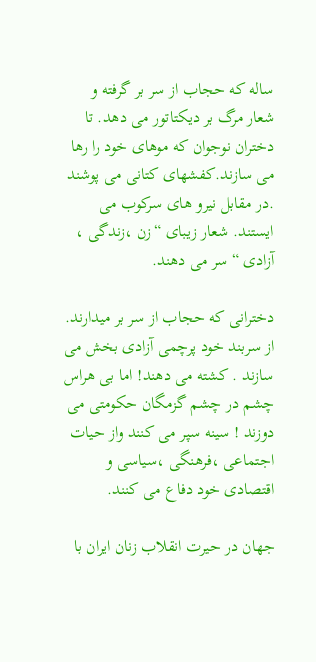ساله که حجاب از سر بر گرفته و شعار مرگ بر دیکتاتور می دهد. تا دختران نوجوان که موهای خود را رها می سازند.کفشهای کتانی می پوشند .در مقابل نیرو های سرکوب می ایستند. شعار زیبای “زن ،زندگی ، آزادی “سر می دهند.

دخترانی که حجاب از سر بر میدارند. از سربند خود پرچمی آزادی بخش می سازند . کشته می دهند! اما بی هراس چشم در چشم گزمگان حکومتی می دوزند ! سینه سپر می کنند واز حیات اجتماعی ،فرهنگی ،سیاسی و اقتصادی خود دفاع می کنند.

جهان در حیرت انقلاب زنان ایران با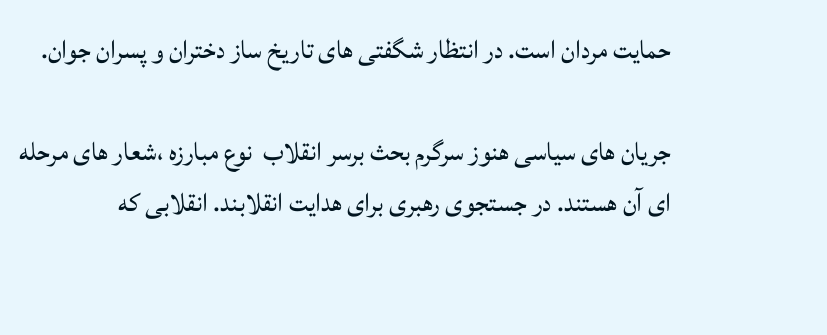حمایت مردان است. در انتظار شگفتی های تاریخ ساز دختران و پسران جوان.

جریان های سیاسی هنوز سرگرم بحث برسر انقلاب  نوع مبارزه ،شعار های مرحله ای آن هستند. در جستجوی رهبری برای هدایت انقلابند. انقلابی که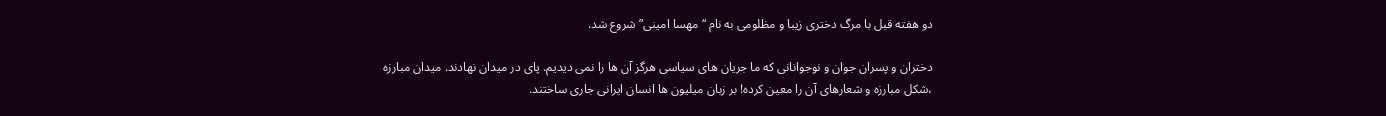دو هفته قبل با مرگ دختری زیبا و مظلومی به نام “مهسا امینی” شروع شد.

دختران و پسران جوان و نوجوانانی که ما جریان های سیاسی هرگز آن ها را نمی دیدیم. پای در میدان نهادند. میدان مبارزه ،شکل مبارزه و شعارهای آن را معین کرده! بر زبان میلیون ها انسان ایرانی جاری ساختند.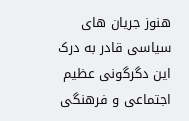هنوز جریان های سیاسی قادر به درک این دگرگونی عظیم اجتماعی و فرهنگی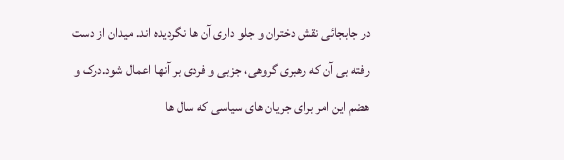در جابجائی نقش دختران و جلو داری آن ها نگردیده اند. میدان از دست رفته بی آن که رهبری گروهی، جزبی و فردی بر آنها اعمال شود.درک و هضم این امر برای جریان های سیاسی که سال ها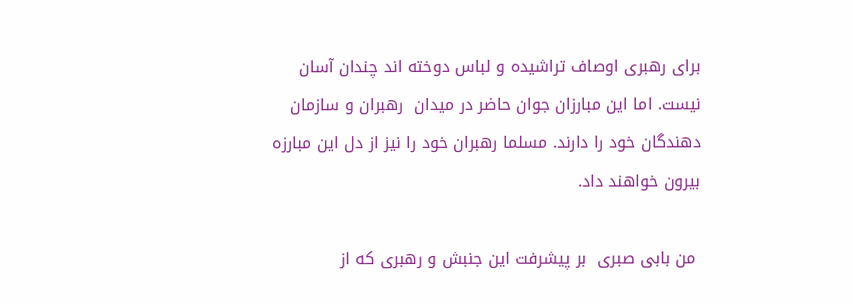برای رهبری اوصاف تراشیده و لباس دوخته اند چندان آسان نیست. اما این مبارزان جوان حاضر در میدان  رهبران و سازمان دهندگان خود را دارند. مسلما رهبران خود را نیز از دل این مبارزه بیرون خواهند داد.

 من بابی صبری  بر پیشرفت این جنبش و رهبری که از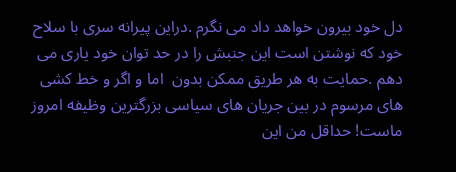دل خود بیرون خواهد داد می نگرم .دراین پیرانه سری با سلاح خود که نوشتن است این جنبش را در حد توان خود یاری می دهم .حمایت به هر طریق ممکن بدون  اما و اگر و خط کشی های مرسوم در بین جریان های سیاسی بزرگترین وظیفه امروز ماست! حداقل من این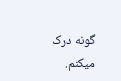گونه درک میکنم.